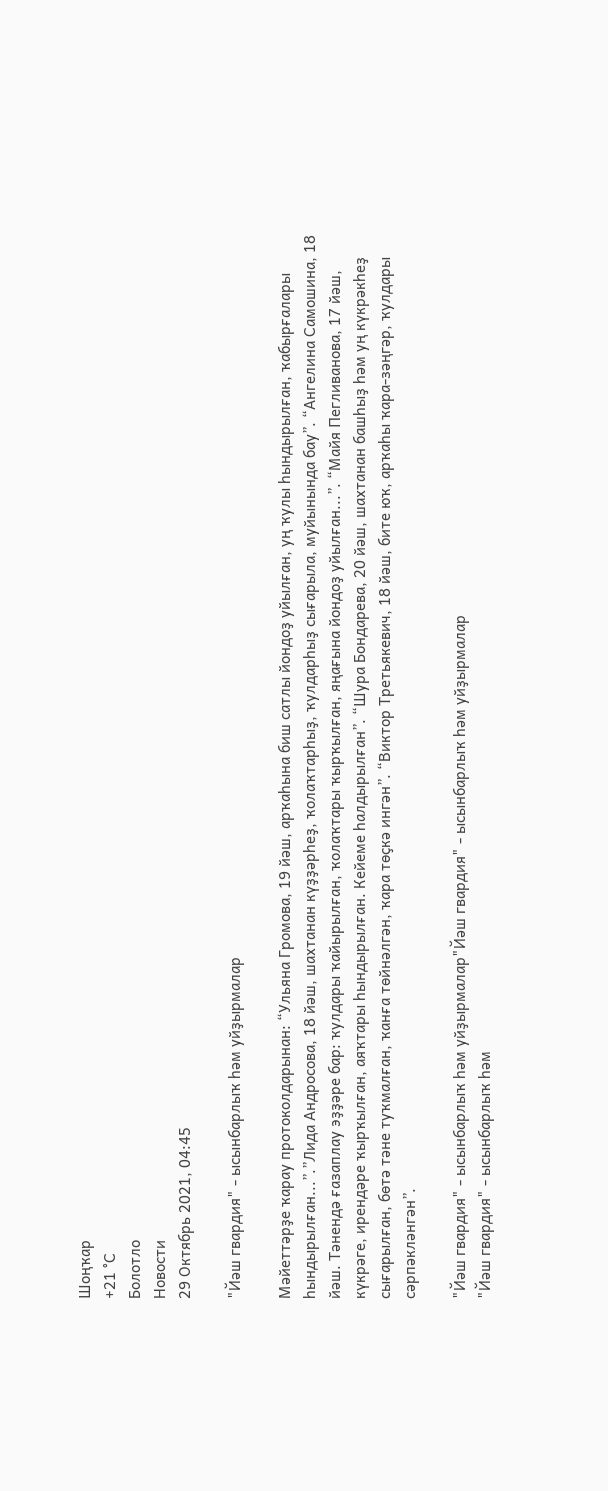Шоңҡар
+21 °С
Болотло
Новости
29 Октябрь 2021, 04:45

"Йәш гвардия" - ысынбарлыҡ һәм уйҙырмалар

Мәйеттәрҙе ҡарау протоколдарынан: “Ульяна Громова, 19 йәш, арҡаһына биш сатлы йондоҙ уйылған, уң ҡулы һындырылған, ҡабырғалары һындырылған...”.”Лида Андросова, 18 йәш, шахтанан күҙҙәрһеҙ, ҡолаҡтарһыҙ, ҡулдарһыҙ сығарыла, муйынында бау”. “Ангелина Самошина, 18 йәш. Тәнендә ғазаплау эҙҙәре бар: ҡулдары ҡайырылған, ҡолаҡтары ҡырҡылған, яңағына йондоҙ уйылған...”. “Майя Пегливанова, 17 йәш, күкрәге, ирендәре ҡырҡылған, аяҡтары һындырылған. Кейеме һалдырылған”. “Шура Бондарева, 20 йәш, шахтанан башһыҙ һәм уң күкрәкһеҙ сығарылған, бөтә тәне туҡмалған, ҡанға төйнәлгән, ҡара төҫкә ингән”. “Виктор Третьякевич, 18 йәш, бите юҡ, арҡаһы ҡара-зәңгәр, ҡулдары сәрпәкләнгән”.

"Йәш гвардия" - ысынбарлыҡ һәм уйҙырмалар"Йәш гвардия" - ысынбарлыҡ һәм уйҙырмалар
"Йәш гвардия" - ысынбарлыҡ һәм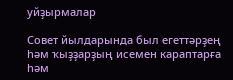уйҙырмалар

Совет йылдарында был егеттәрҙең һәм ҡыҙҙарҙың исемен караптарға һәм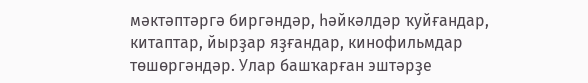мәктәптәргә биргәндәр, һәйкәлдәр ҡуйғандар, китаптар, йырҙар яҙғандар, кинофильмдар төшөргәндәр. Улар башҡарған эштәрҙе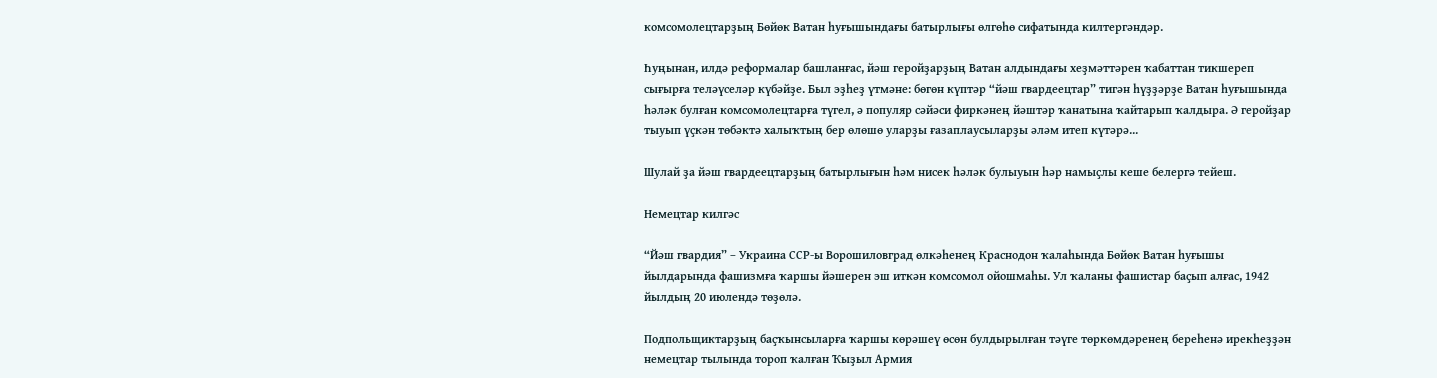комсомолецтарҙың Бөйөк Ватан һуғышындағы батырлығы өлгөһө сифатында килтергәндәр.

Һуңынан, илдә реформалар башланғас, йәш геройҙарҙың Ватан алдындағы хеҙмәттәрен ҡабаттан тикшереп сығырға теләүселәр күбәйҙе. Был эҙһеҙ үтмәне: бөгөн күптәр “йәш гвардеецтар” тигән һүҙҙәрҙе Ватан һуғышында һәләк булған комсомолецтарға түгел, ә популяр сәйәси фиркәнең йәштәр ҡанатына ҡайтарып ҡалдыра. Ә геройҙар тыуып үҫкән төбәктә халыҡтың бер өлөшө уларҙы ғазаплаусыларҙы әләм итеп күтәрә...

Шулай ҙа йәш гвардеецтарҙың батырлығын һәм нисек һәләк булыуын һәр намыҫлы кеше белергә тейеш.

Немецтар килгәс

“Йәш гвардия” – Украина ССР-ы Ворошиловград өлкәһенең Краснодон ҡалаһында Бөйөк Ватан һуғышы йылдарында фашизмға ҡаршы йәшерен эш иткән комсомол ойошмаһы. Ул ҡаланы фашистар баҫып алғас, 1942 йылдың 20 июлендә төҙөлә.

Подпольщиктарҙың баҫҡынсыларға ҡаршы көрәшеү өсөн булдырылған тәүге төркөмдәренең береһенә ирекһеҙҙән немецтар тылында тороп ҡалған Ҡыҙыл Армия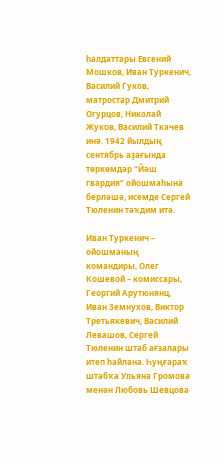һалдаттары Евгений Мошков, Иван Туркенич, Василий Гуков, матростар Дмитрий Огурцов, Николай Жуков, Василий Ткачев инә. 1942 йылдың сентябрь аҙағында төркөмдәр “Йәш гвардия” ойошмаһына берләшә, исемде Сергей Тюленин тәҡдим итә.

Иван Туркенич – ойошманың командиры, Олег Кошевой – комиссары, Георгий Арутюнянц, Иван Земнухов, Виктор Третьякевич, Василий Левашов, Сергей Тюленин штаб ағзалары итеп һайлана. Һуңғараҡ штабҡа Ульяна Громова менән Любовь Шевцова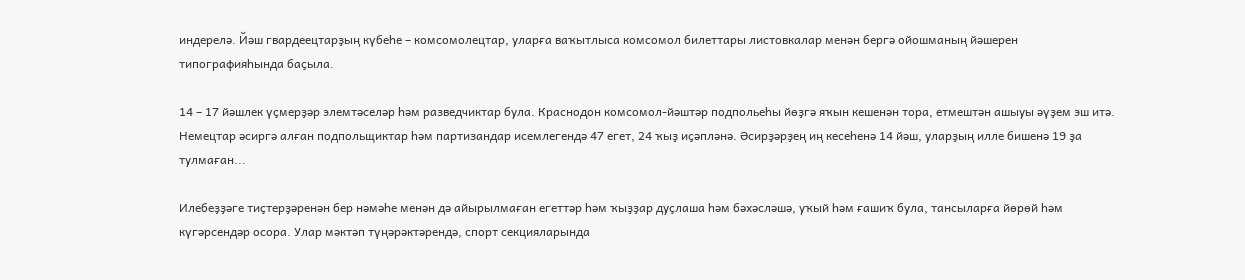индерелә. Йәш гвардеецтарҙың күбеһе – комсомолецтар, уларға ваҡытлыса комсомол билеттары листовкалар менән бергә ойошманың йәшерен типографияһында баҫыла.

14 – 17 йәшлек үҫмерҙәр элемтәселәр һәм разведчиктар була. Краснодон комсомол-йәштәр подпольеһы йөҙгә яҡын кешенән тора, етмештән ашыуы әүҙем эш итә. Немецтар әсиргә алған подпольщиктар һәм партизандар исемлегендә 47 егет, 24 ҡыҙ иҫәпләнә. Әсирҙәрҙең иң кесеһенә 14 йәш, уларҙың илле бишенә 19 ҙа тулмаған...

Илебеҙҙәге тиҫтерҙәренән бер нәмәһе менән дә айырылмаған егеттәр һәм ҡыҙҙар дуҫлаша һәм бәхәсләшә, уҡый һәм ғашиҡ була, тансыларға йөрөй һәм күгәрсендәр осора. Улар мәктәп түңәрәктәрендә, спорт секцияларында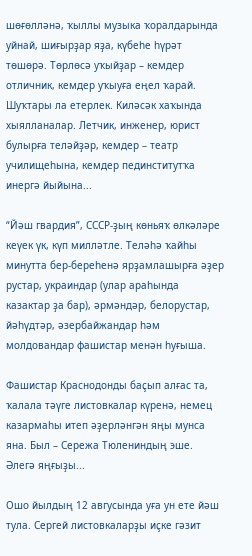шөғөлләнә, ҡыллы музыка ҡоралдарында уйнай, шиғырҙар яҙа, күбеһе һүрәт төшөрә. Төрлөсә уҡыйҙар – кемдер отличник, кемдер уҡыуға еңел ҡарай. Шуҡтары ла етерлек. Киләсәк хаҡында хыялланалар. Летчик, инженер, юрист булырға теләйҙәр, кемдер – театр училищеһына, кемдер пединститутҡа инергә йыйына...

“Йәш гвардия”, СССР-ҙың көньяҡ өлкәләре кеүек үк, күп милләтле. Теләһә ҡайһы минутта бер-береһенә ярҙамлашырға әҙер рустар, украиндар (улар араһында казактар ҙа бар), әрмәндәр, белорустар, йәһүдтәр, әзербайжандар һәм молдовандар фашистар менән һуғыша.

Фашистар Краснодонды баҫып алғас та, ҡалала тәүге листовкалар күренә, немец казармаһы итеп әҙерләнгән яңы мунса яна. Был – Сережа Тюлениндың эше. Әлегә яңғыҙы...

Ошо йылдың 12 авгусында уға ун ете йәш тула. Сергей листовкаларҙы иҫке гәзит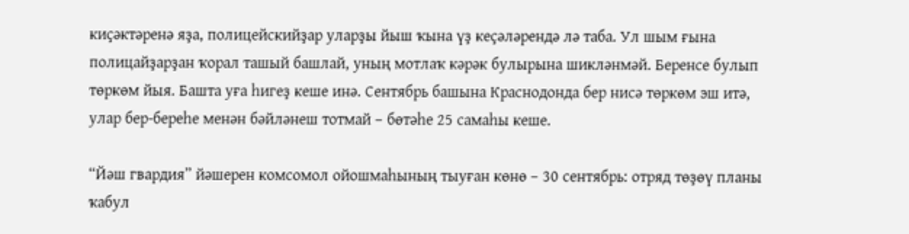киҫәктәренә яҙа, полицейскийҙар уларҙы йыш ҡына үҙ кеҫәләрендә лә таба. Ул шым ғына полицайҙарҙан ҡорал ташый башлай, уның мотлаҡ кәрәк булырына шикләнмәй. Беренсе булып төркөм йыя. Башта уға һигеҙ кеше инә. Сентябрь башына Краснодонда бер нисә төркөм эш итә, улар бер-береһе менән бәйләнеш тотмай – бөтәһе 25 самаһы кеше.

“Йәш гвардия” йәшерен комсомол ойошмаһының тыуған көнө – 30 сентябрь: отряд төҙөү планы ҡабул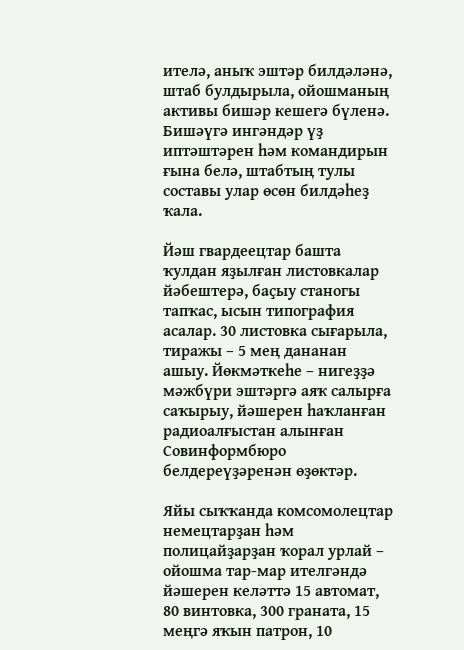ителә, аныҡ эштәр билдәләнә, штаб булдырыла, ойошманың активы бишәр кешегә бүленә. Бишәүгә ингәндәр үҙ иптәштәрен һәм командирын ғына белә, штабтың тулы составы улар өсөн билдәһеҙ ҡала.

Йәш гвардеецтар башта ҡулдан яҙылған листовкалар йәбештерә, баҫыу станогы тапҡас, ысын типография асалар. 30 листовка сығарыла, тиражы – 5 мең дананан ашыу. Йөкмәткеһе – нигеҙҙә мәжбүри эштәргә аяҡ салырға саҡырыу, йәшерен һаҡланған радиоалғыстан алынған Совинформбюро белдереүҙәренән өҙөктәр.

Яйы сыҡҡанда комсомолецтар немецтарҙан һәм полицайҙарҙан ҡорал урлай – ойошма тар-мар ителгәндә йәшерен келәттә 15 автомат, 80 винтовка, 300 граната, 15 меңгә яҡын патрон, 10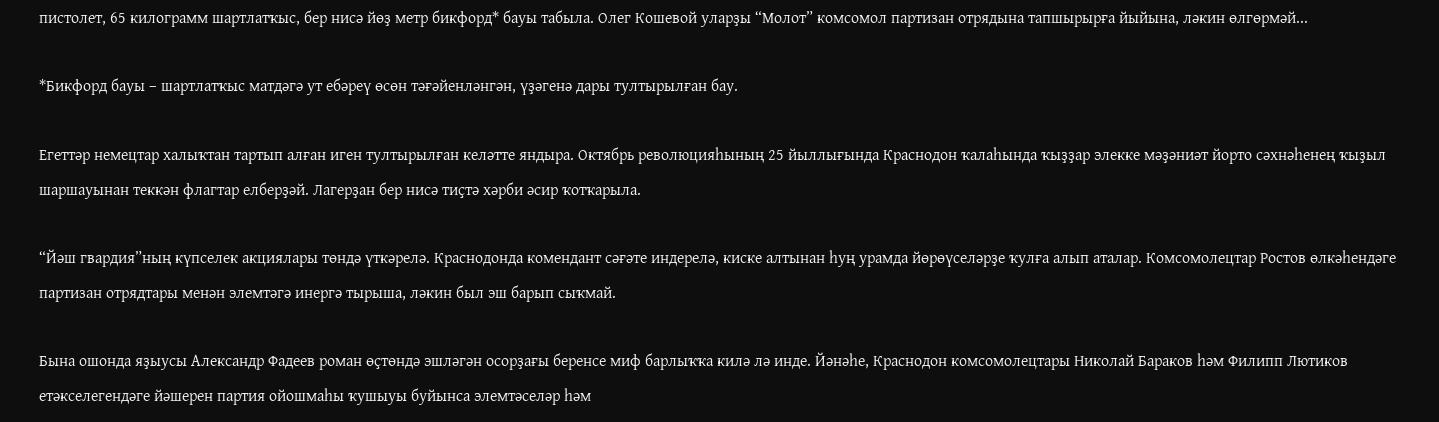пистолет, 65 килограмм шартлатҡыс, бер нисә йөҙ метр бикфорд* бауы табыла. Олег Кошевой уларҙы “Молот” комсомол партизан отрядына тапшырырға йыйына, ләкин өлгөрмәй...

*Бикфорд бауы – шартлатҡыс матдәгә ут ебәреү өсөн тәғәйенләнгән, үҙәгенә дары тултырылған бау.

Егеттәр немецтар халыҡтан тартып алған иген тултырылған келәтте яндыра. Октябрь революцияһының 25 йыллығында Краснодон ҡалаһында ҡыҙҙар элекке мәҙәниәт йорто сәхнәһенең ҡыҙыл шаршауынан теккән флагтар елберҙәй. Лагерҙан бер нисә тиҫтә хәрби әсир ҡотҡарыла.

“Йәш гвардия”ның күпселек акциялары төндә үткәрелә. Краснодонда комендант сәғәте индерелә, киске алтынан һуң урамда йөрөүселәрҙе ҡулға алып аталар. Комсомолецтар Ростов өлкәһендәге партизан отрядтары менән элемтәгә инергә тырыша, ләкин был эш барып сыҡмай.

Бына ошонда яҙыусы Александр Фадеев роман өҫтөндә эшләгән осорҙағы беренсе миф барлыҡҡа килә лә инде. Йәнәһе, Краснодон комсомолецтары Николай Бараков һәм Филипп Лютиков етәкселегендәге йәшерен партия ойошмаһы ҡушыуы буйынса элемтәселәр һәм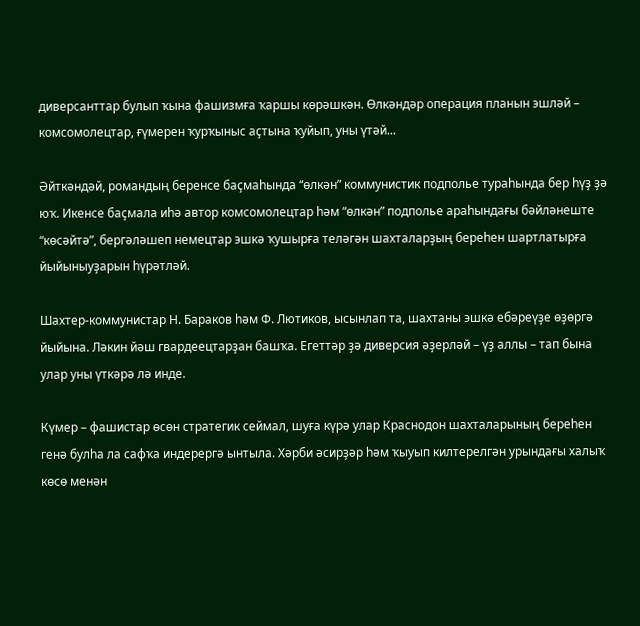диверсанттар булып ҡына фашизмға ҡаршы көрәшкән. Өлкәндәр операция планын эшләй – комсомолецтар, ғүмерен ҡурҡыныс аҫтына ҡуйып, уны үтәй...

Әйткәндәй, романдың беренсе баҫмаһында “өлкән” коммунистик подполье тураһында бер һүҙ ҙә юҡ. Икенсе баҫмала иһә автор комсомолецтар һәм “өлкән” подполье араһындағы бәйләнеште “көсәйтә”, бергәләшеп немецтар эшкә ҡушырға теләгән шахталарҙың береһен шартлатырға йыйыныуҙарын һүрәтләй.

Шахтер-коммунистар Н. Бараков һәм Ф. Лютиков, ысынлап та, шахтаны эшкә ебәреүҙе өҙөргә йыйына. Ләкин йәш гвардеецтарҙан башҡа. Егеттәр ҙә диверсия әҙерләй – үҙ аллы – тап бына улар уны үткәрә лә инде.

Күмер – фашистар өсөн стратегик сеймал, шуға күрә улар Краснодон шахталарының береһен генә булһа ла сафҡа индерергә ынтыла. Хәрби әсирҙәр һәм ҡыуып килтерелгән урындағы халыҡ көсө менән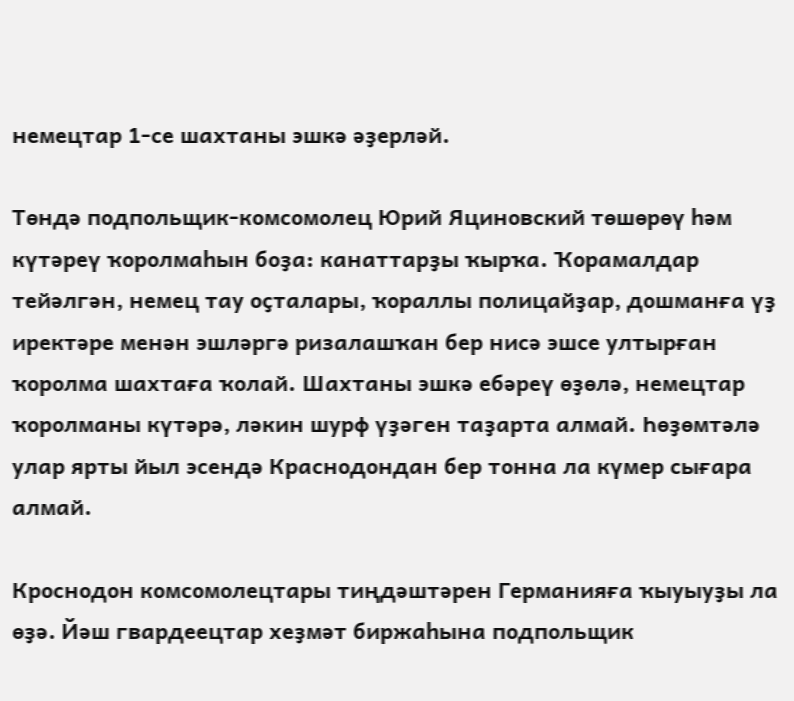немецтар 1-се шахтаны эшкә әҙерләй.

Төндә подпольщик-комсомолец Юрий Яциновский төшөрөү һәм күтәреү ҡоролмаһын боҙа: канаттарҙы ҡырҡа. Ҡорамалдар тейәлгән, немец тау оҫталары, ҡораллы полицайҙар, дошманға үҙ иректәре менән эшләргә ризалашҡан бер нисә эшсе ултырған ҡоролма шахтаға ҡолай. Шахтаны эшкә ебәреү өҙөлә, немецтар ҡоролманы күтәрә, ләкин шурф үҙәген таҙарта алмай. Һөҙөмтәлә улар ярты йыл эсендә Краснодондан бер тонна ла күмер сығара алмай.

Кроснодон комсомолецтары тиңдәштәрен Германияға ҡыуыуҙы ла өҙә. Йәш гвардеецтар хеҙмәт биржаһына подпольщик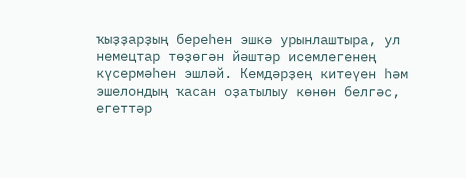ҡыҙҙарҙың береһен эшкә урынлаштыра, ул немецтар төҙөгән йәштәр исемлегенең күсермәһен эшләй. Кемдәрҙең китеүен һәм эшелондың ҡасан оҙатылыу көнөн белгәс, егеттәр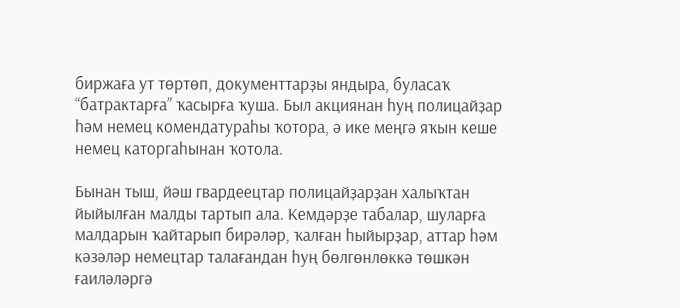биржаға ут төртөп, документтарҙы яндыра, буласаҡ “батрактарға” ҡасырға ҡуша. Был акциянан һуң полицайҙар һәм немец комендатураһы ҡотора, ә ике меңгә яҡын кеше немец каторгаһынан ҡотола.

Бынан тыш, йәш гвардеецтар полицайҙарҙан халыҡтан йыйылған малды тартып ала. Кемдәрҙе табалар, шуларға малдарын ҡайтарып бирәләр, ҡалған һыйырҙар, аттар һәм кәзәләр немецтар талағандан һуң бөлгөнлөккә төшкән ғаиләләргә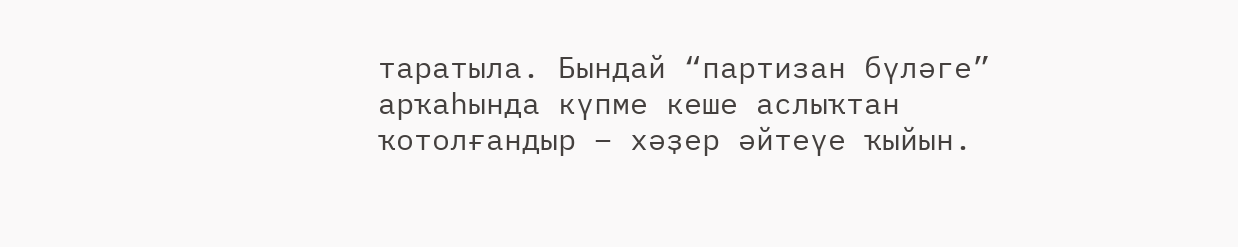таратыла. Бындай “партизан бүләге” арҡаһында күпме кеше аслыҡтан ҡотолғандыр – хәҙер әйтеүе ҡыйын.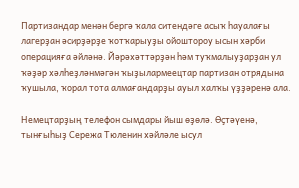Партизандар менән бергә ҡала ситендәге асыҡ һауалағы лагерҙан әсирҙәрҙе ҡотҡарыуҙы ойоштороу ысын хәрби операцияға әйләнә. Йәрәхәттәрҙән һәм туҡмалыуҙарҙан ул ҡәҙәр хәлһеҙләнмәгән ҡыҙылармеецтар партизан отрядына ҡушыла, ҡорал тота алмағандарҙы ауыл халҡы үҙҙәренә ала.

Немецтарҙың телефон сымдары йыш өҙөлә. Өҫтәүенә, тынғыһыҙ Сережа Тюленин хәйләле ысул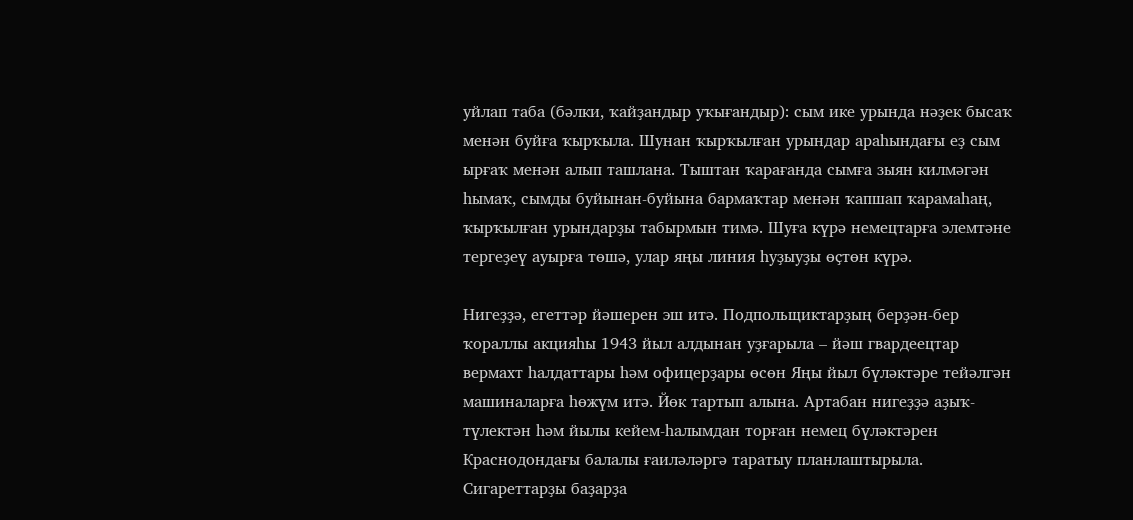уйлап таба (бәлки, ҡайҙандыр уҡығандыр): сым ике урында нәҙек бысаҡ менән буйға ҡырҡыла. Шунан ҡырҡылған урындар араһындағы еҙ сым ырғаҡ менән алып ташлана. Тыштан ҡарағанда сымға зыян килмәгән һымаҡ, сымды буйынан-буйына бармаҡтар менән ҡапшап ҡарамаһаң, ҡырҡылған урындарҙы табырмын тимә. Шуға күрә немецтарға элемтәне тергеҙеү ауырға төшә, улар яңы линия һуҙыуҙы өҫтөн күрә.

Нигеҙҙә, егеттәр йәшерен эш итә. Подпольщиктарҙың берҙән-бер ҡораллы акцияһы 1943 йыл алдынан уҙғарыла – йәш гвардеецтар вермахт һалдаттары һәм офицерҙары өсөн Яңы йыл бүләктәре тейәлгән машиналарға һөжүм итә. Йөк тартып алына. Артабан нигеҙҙә аҙыҡ-түлектән һәм йылы кейем-һалымдан торған немец бүләктәрен Краснодондағы балалы ғаиләләргә таратыу планлаштырыла. Сигареттарҙы баҙарҙа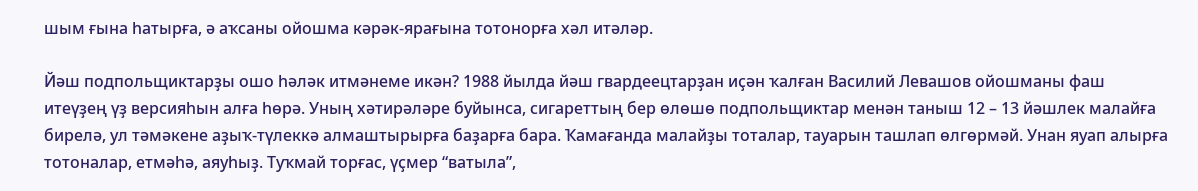шым ғына һатырға, ә аҡсаны ойошма кәрәк-ярағына тотонорға хәл итәләр.

Йәш подпольщиктарҙы ошо һәләк итмәнеме икән? 1988 йылда йәш гвардеецтарҙан иҫән ҡалған Василий Левашов ойошманы фаш итеүҙең үҙ версияһын алға һөрә. Уның хәтирәләре буйынса, сигареттың бер өлөшө подпольщиктар менән таныш 12 – 13 йәшлек малайға бирелә, ул тәмәкене аҙыҡ-түлеккә алмаштырырға баҙарға бара. Ҡамағанда малайҙы тоталар, тауарын ташлап өлгөрмәй. Унан яуап алырға тотоналар, етмәһә, аяуһыҙ. Туҡмай торғас, үҫмер “ватыла”,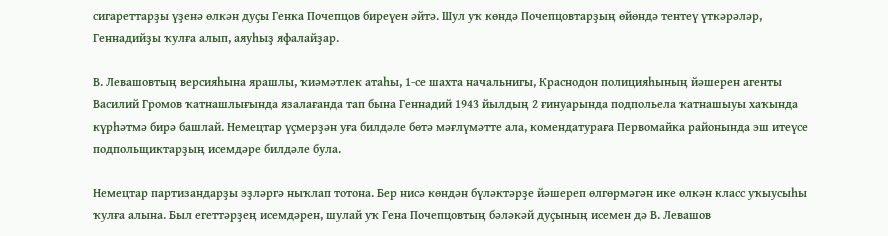сигареттарҙы үҙенә өлкән дуҫы Генка Почепцов биреүен әйтә. Шул уҡ көндә Почепцовтарҙың өйөндә тентеү үткәрәләр, Геннадийҙы ҡулға алып, аяуһыҙ яфалайҙар.

В. Левашовтың версияһына ярашлы, ҡиәмәтлек атаһы, 1-се шахта начальнигы, Краснодон полицияһының йәшерен агенты Василий Громов ҡатнашлығында язалағанда тап бына Геннадий 1943 йылдың 2 ғинуарында подпольела ҡатнашыуы хаҡында күрһәтмә бирә башлай. Немецтар үҫмерҙән уға билдәле бөтә мәғлүмәтте ала, комендатураға Первомайка районында эш итеүсе подпольщиктарҙың исемдәре билдәле була.

Немецтар партизандарҙы эҙләргә ныҡлап тотона. Бер нисә көндән бүләктәрҙе йәшереп өлгөрмәгән ике өлкән класс уҡыусыһы ҡулға алына. Был егеттәрҙең исемдәрен, шулай уҡ Гена Почепцовтың бәләкәй дуҫының исемен дә В. Левашов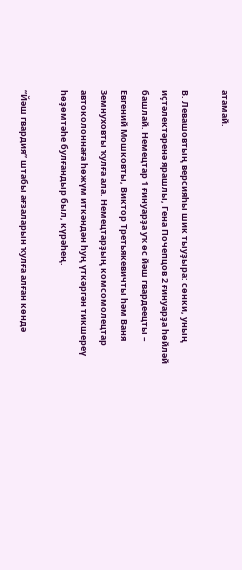атамай.

В. Левашовтың версияһы шик тыуҙыра: сөнки, уның иҫтәлектәренә ярашлы, Гена Почепцов 2 ғинуарҙа һөйләй башлай. Немецтар 1 ғинуарҙа уҡ өс йәш гвардеецты – Евгений Мошковты, Виктор Третьякевичты һәм Ваня Земнуховты ҡулға ала. Немецтарҙың комсомолецтар автоколоннаға һөжүм иткәндән һуң үткәргән тикшереү һөҙөмтәһе булғандыр был, күрәһең.

“Йәш гвардия” штабы ағзаларын ҡулға алған көндә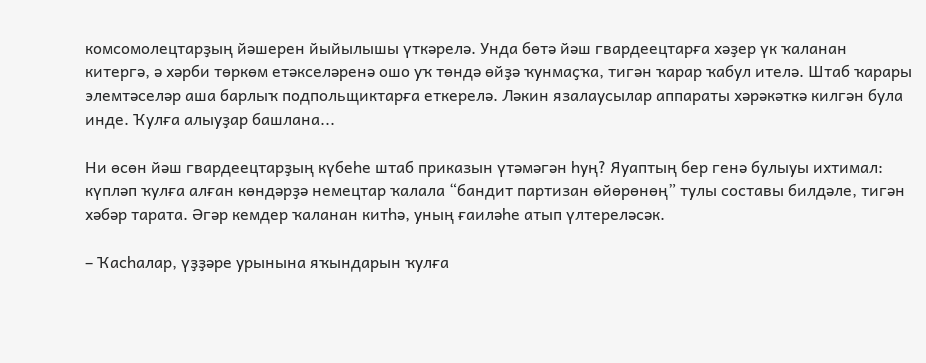комсомолецтарҙың йәшерен йыйылышы үткәрелә. Унда бөтә йәш гвардеецтарға хәҙер үк ҡаланан китергә, ә хәрби төркөм етәкселәренә ошо уҡ төндә өйҙә ҡунмаҫҡа, тигән ҡарар ҡабул ителә. Штаб ҡарары элемтәселәр аша барлыҡ подпольщиктарға еткерелә. Ләкин язалаусылар аппараты хәрәкәткә килгән була инде. Ҡулға алыуҙар башлана...

Ни өсөн йәш гвардеецтарҙың күбеһе штаб приказын үтәмәгән һуң? Яуаптың бер генә булыуы ихтимал: күпләп ҡулға алған көндәрҙә немецтар ҡалала “бандит партизан өйөрөнөң” тулы составы билдәле, тигән хәбәр тарата. Әгәр кемдер ҡаланан китһә, уның ғаиләһе атып үлтереләсәк.

– Ҡасһалар, үҙҙәре урынына яҡындарын ҡулға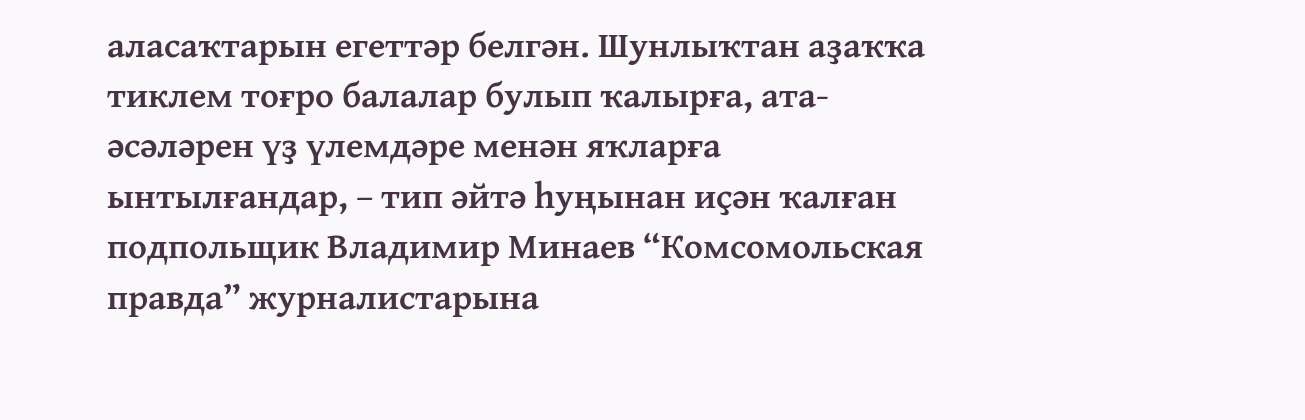аласаҡтарын егеттәр белгән. Шунлыҡтан аҙаҡҡа тиклем тоғро балалар булып ҡалырға, ата-әсәләрен үҙ үлемдәре менән яҡларға ынтылғандар, – тип әйтә һуңынан иҫән ҡалған подпольщик Владимир Минаев “Комсомольская правда” журналистарына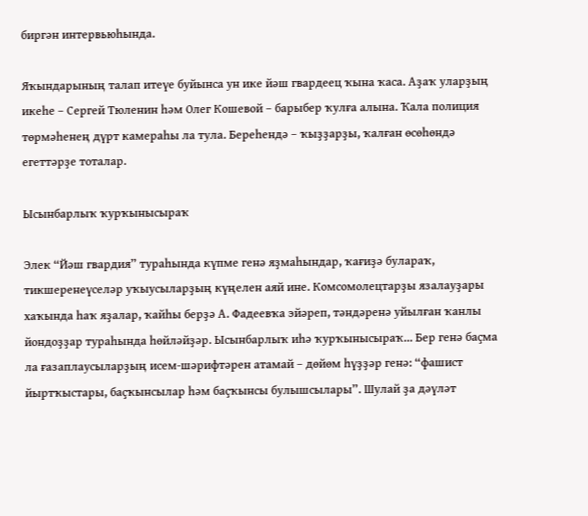биргән интервьюһында.

Яҡындарының талап итеүе буйынса ун ике йәш гвардеец ҡына ҡаса. Аҙаҡ уларҙың икеһе – Сергей Тюленин һәм Олег Кошевой – барыбер ҡулға алына. Ҡала полиция төрмәһенең дүрт камераһы ла тула. Береһендә – ҡыҙҙарҙы, ҡалған өсөһөндә егеттәрҙе тоталар.

Ысынбарлыҡ ҡурҡынысыраҡ

Элек “Йәш гвардия” тураһында күпме генә яҙмаһындар, ҡағиҙә булараҡ, тикшеренеүселәр уҡыусыларҙың күңелен аяй ине. Комсомолецтарҙы язалауҙары хаҡында һаҡ яҙалар, ҡайһы берҙә А. Фадеевҡа эйәреп, тәндәренә уйылған ҡанлы йондоҙҙар тураһында һөйләйҙәр. Ысынбарлыҡ иһә ҡурҡынысыраҡ... Бер генә баҫма ла ғазаплаусыларҙың исем-шәрифтәрен атамай – дөйөм һүҙҙәр генә: “фашист йыртҡыстары, баҫҡынсылар һәм баҫҡынсы булышсылары”. Шулай ҙа дәүләт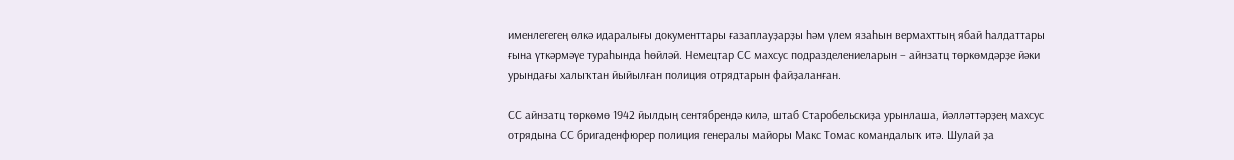именлегегең өлкә идаралығы документтары ғазаплауҙарҙы һәм үлем язаһын вермахттың ябай һалдаттары ғына үткәрмәүе тураһында һөйләй. Немецтар СС махсус подразделениеларын – айнзатц төркөмдәрҙе йәки урындағы халыҡтан йыйылған полиция отрядтарын файҙаланған.

СС айнзатц төркөмө 1942 йылдың сентябрендә килә, штаб Старобельскиҙа урынлаша, йәлләттәрҙең махсус отрядына СС бригаденфюрер полиция генералы майоры Макс Томас командалыҡ итә. Шулай ҙа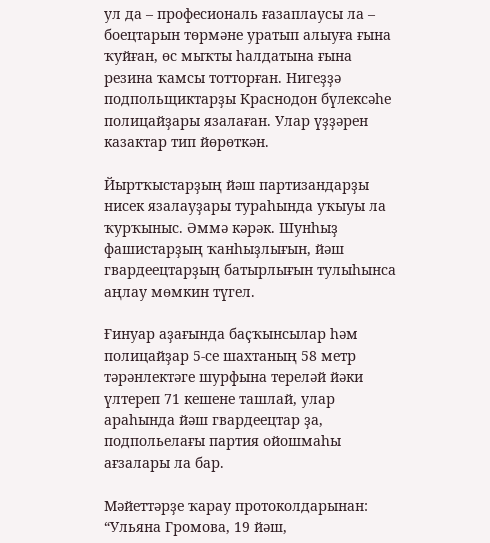ул да – професиональ ғазаплаусы ла – боецтарын төрмәне уратып алыуға ғына ҡуйған, өс мыҡты һалдатына ғына резина ҡамсы тотторған. Нигеҙҙә подпольщиктарҙы Краснодон бүлексәһе полицайҙары язалаған. Улар үҙҙәрен казактар тип йөрөткән.

Йыртҡыстарҙың йәш партизандарҙы нисек язалауҙары тураһында уҡыуы ла ҡурҡыныс. Әммә кәрәк. Шунһыҙ фашистарҙың ҡанһыҙлығын, йәш гвардеецтарҙың батырлығын тулыһынса аңлау мөмкин түгел.

Ғинуар аҙағында баҫҡынсылар һәм полицайҙар 5-се шахтаның 58 метр тәрәнлектәге шурфына тереләй йәки үлтереп 71 кешене ташлай, улар араһында йәш гвардеецтар ҙа, подпольелағы партия ойошмаһы ағзалары ла бар.

Мәйеттәрҙе ҡарау протоколдарынан: “Ульяна Громова, 19 йәш,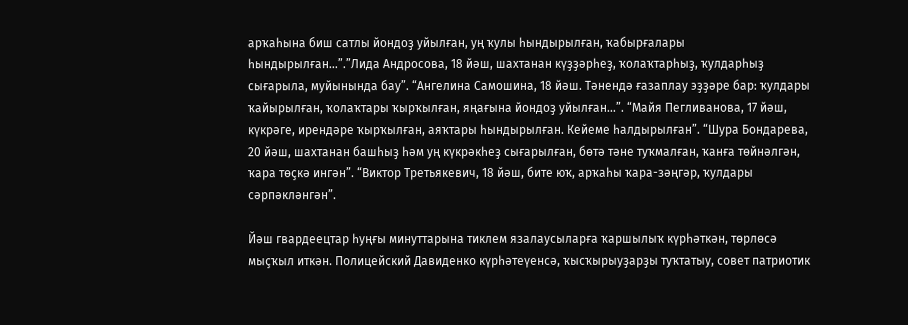арҡаһына биш сатлы йондоҙ уйылған, уң ҡулы һындырылған, ҡабырғалары һындырылған...”.”Лида Андросова, 18 йәш, шахтанан күҙҙәрһеҙ, ҡолаҡтарһыҙ, ҡулдарһыҙ сығарыла, муйынында бау”. “Ангелина Самошина, 18 йәш. Тәнендә ғазаплау эҙҙәре бар: ҡулдары ҡайырылған, ҡолаҡтары ҡырҡылған, яңағына йондоҙ уйылған...”. “Майя Пегливанова, 17 йәш, күкрәге, ирендәре ҡырҡылған, аяҡтары һындырылған. Кейеме һалдырылған”. “Шура Бондарева, 20 йәш, шахтанан башһыҙ һәм уң күкрәкһеҙ сығарылған, бөтә тәне туҡмалған, ҡанға төйнәлгән, ҡара төҫкә ингән”. “Виктор Третьякевич, 18 йәш, бите юҡ, арҡаһы ҡара-зәңгәр, ҡулдары сәрпәкләнгән”.

Йәш гвардеецтар һуңғы минуттарына тиклем язалаусыларға ҡаршылыҡ күрһәткән, төрлөсә мыҫҡыл иткән. Полицейский Давиденко күрһәтеүенсә, ҡысҡырыуҙарҙы туҡтатыу, совет патриотик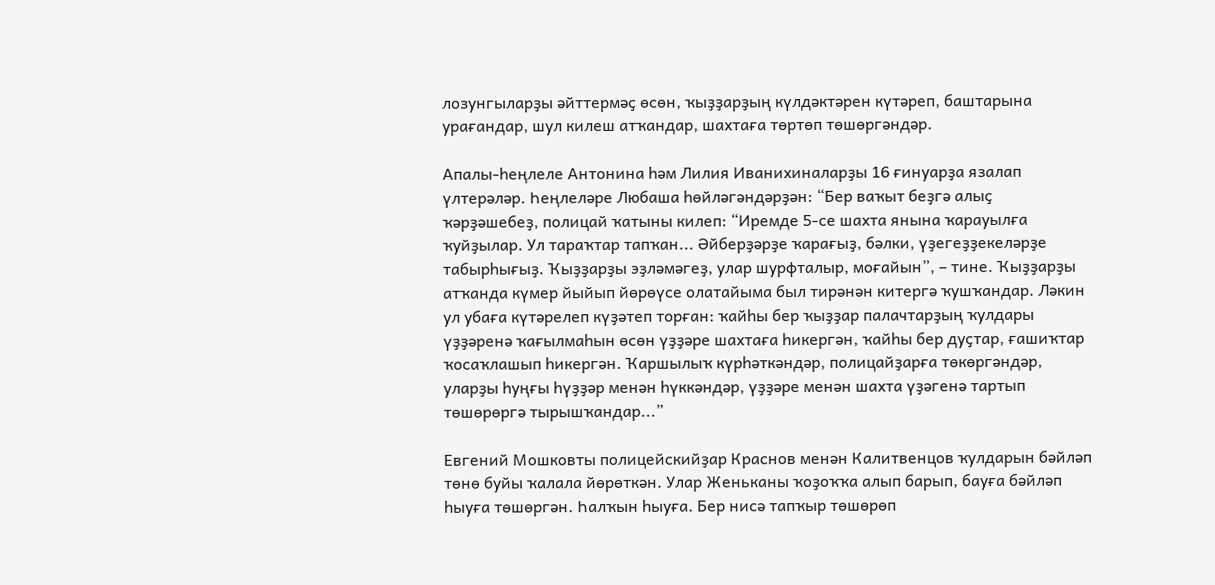лозунгыларҙы әйттермәҫ өсөн, ҡыҙҙарҙың күлдәктәрен күтәреп, баштарына урағандар, шул килеш атҡандар, шахтаға төртөп төшөргәндәр.

Апалы-һеңлеле Антонина һәм Лилия Иванихиналарҙы 16 ғинуарҙа язалап үлтерәләр. Һеңлеләре Любаша һөйләгәндәрҙән: “Бер ваҡыт беҙгә алыҫ ҡәрҙәшебеҙ, полицай ҡатыны килеп: “Иремде 5-се шахта янына ҡарауылға ҡуйҙылар. Ул тараҡтар тапҡан... Әйберҙәрҙе ҡарағыҙ, бәлки, үҙегеҙҙекеләрҙе табырһығыҙ. Ҡыҙҙарҙы эҙләмәгеҙ, улар шурфталыр, моғайын”, – тине. Ҡыҙҙарҙы атҡанда күмер йыйып йөрөүсе олатайыма был тирәнән китергә ҡушҡандар. Ләкин ул убаға күтәрелеп күҙәтеп торған: ҡайһы бер ҡыҙҙар палачтарҙың ҡулдары үҙҙәренә ҡағылмаһын өсөн үҙҙәре шахтаға һикергән, ҡайһы бер дуҫтар, ғашиҡтар ҡосаҡлашып һикергән. Ҡаршылыҡ күрһәткәндәр, полицайҙарға төкөргәндәр, уларҙы һуңғы һүҙҙәр менән һүккәндәр, үҙҙәре менән шахта үҙәгенә тартып төшөрөргә тырышҡандар...”

Евгений Мошковты полицейскийҙар Краснов менән Калитвенцов ҡулдарын бәйләп төнө буйы ҡалала йөрөткән. Улар Женьканы ҡоҙоҡҡа алып барып, бауға бәйләп һыуға төшөргән. Һалҡын һыуға. Бер нисә тапҡыр төшөрөп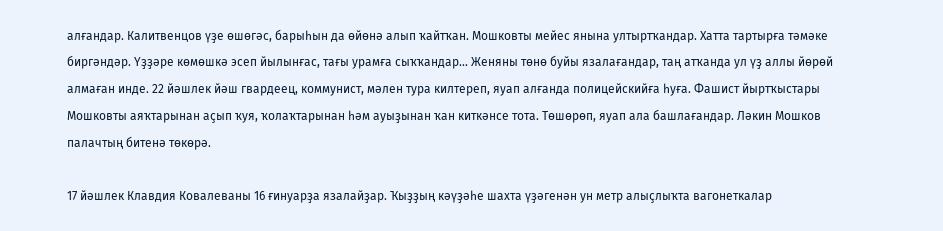алғандар. Калитвенцов үҙе өшөгәс, барыһын да өйөнә алып ҡайтҡан. Мошковты мейес янына ултыртҡандар. Хатта тартырға тәмәке биргәндәр. Үҙҙәре көмөшкә эсеп йылынғас, тағы урамға сыҡҡандар... Женяны төнө буйы язалағандар, таң атҡанда ул үҙ аллы йөрөй алмаған инде. 22 йәшлек йәш гвардеец, коммунист, мәлен тура килтереп, яуап алғанда полицейскийға һуға. Фашист йыртҡыстары Мошковты аяҡтарынан аҫып ҡуя, ҡолаҡтарынан һәм ауыҙынан ҡан киткәнсе тота. Төшөрөп, яуап ала башлағандар. Ләкин Мошков палачтың битенә төкөрә.

17 йәшлек Клавдия Ковалеваны 16 ғинуарҙа язалайҙар. Ҡыҙҙың кәүҙәһе шахта үҙәгенән ун метр алыҫлыҡта вагонеткалар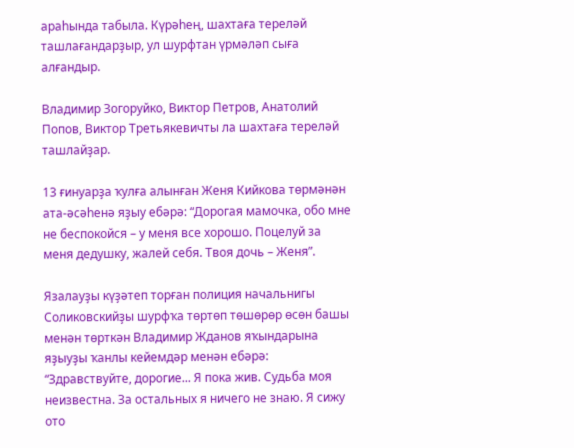араһында табыла. Күрәһең, шахтаға тереләй ташлағандарҙыр, ул шурфтан үрмәләп сыға алғандыр.

Владимир Зогоруйко, Виктор Петров, Анатолий Попов, Виктор Третьякевичты ла шахтаға тереләй ташлайҙар.

13 ғинуарҙа ҡулға алынған Женя Кийкова төрмәнән ата-әсәһенә яҙыу ебәрә: “Дорогая мамочка, обо мне не беспокойся – у меня все хорошо. Поцелуй за меня дедушку, жалей себя. Твоя дочь – Женя”.

Язалауҙы күҙәтеп торған полиция начальнигы Соликовскийҙы шурфҡа төртөп төшөрөр өсөн башы менән төрткән Владимир Жданов яҡындарына яҙыуҙы ҡанлы кейемдәр менән ебәрә: “Здравствуйте, дорогие... Я пока жив. Судьба моя неизвестна. За остальных я ничего не знаю. Я сижу ото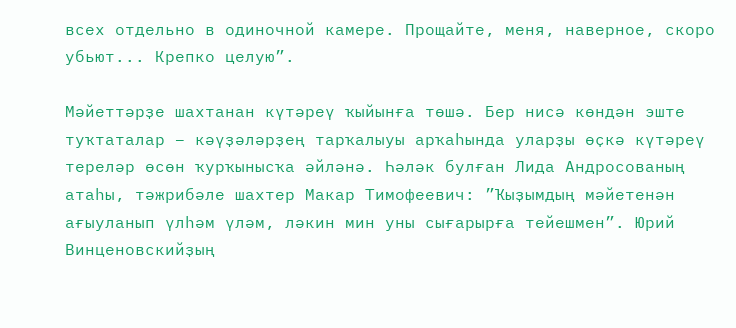всех отдельно в одиночной камере. Прощайте, меня, наверное, скоро убьют... Крепко целую”.

Мәйеттәрҙе шахтанан күтәреү ҡыйынға төшә. Бер нисә көндән эште туҡтаталар – кәүҙәләрҙең тарҡалыуы арҡаһында уларҙы өҫкә күтәреү тереләр өсөн ҡурҡынысҡа әйләнә. Һәләк булған Лида Андросованың атаһы, тәжрибәле шахтер Макар Тимофеевич: ”Ҡыҙымдың мәйетенән ағыуланып үлһәм үләм, ләкин мин уны сығарырға тейешмен”. Юрий Винценовскийҙың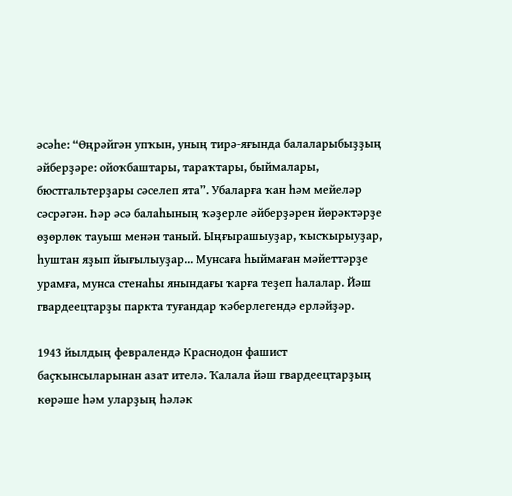әсәһе: “Өңрәйгән упҡын, уның тирә-яғында балаларыбыҙҙың әйберҙәре: ойоҡбаштары, тараҡтары, быймалары, бюстгальтерҙары сәселеп ята”. Убаларға ҡан һәм мейеләр сәсрәгән. Һәр әсә балаһының ҡәҙерле әйберҙәрен йөрәктәрҙе өҙөрлөк тауыш менән таный. Ыңғырашыуҙар, ҡысҡырыуҙар, һуштан яҙып йығылыуҙар... Мунсаға һыймаған мәйеттәрҙе урамға, мунса стенаһы янындағы ҡарға теҙеп һалалар. Йәш гвардеецтарҙы паркта туғандар ҡәберлегендә ерләйҙәр.

1943 йылдың февралендә Краснодон фашист баҫҡынсыларынан азат ителә. Ҡалала йәш гвардеецтарҙың көрәше һәм уларҙың һәләк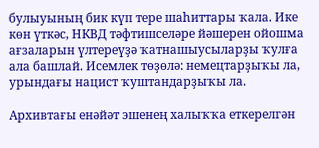булыуының бик күп тере шаһиттары ҡала. Ике көн үткәс, НКВД тәфтишселәре йәшерен ойошма ағзаларын үлтереүҙә ҡатнашыусыларҙы ҡулға ала башлай. Исемлек төҙөлә: немецтарҙыҡы ла, урындағы нацист ҡуштандарҙыҡы ла.

Архивтағы енәйәт эшенең халыҡҡа еткерелгән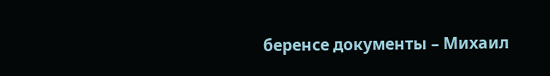беренсе документы – Михаил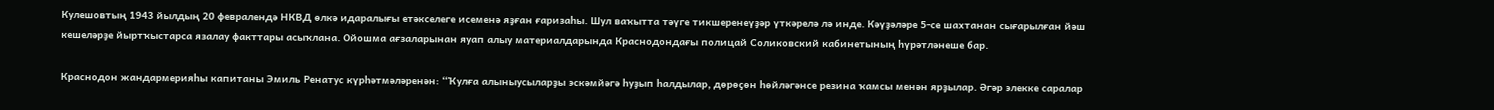Кулешовтың 1943 йылдың 20 февралендә НКВД өлкә идаралығы етәкселеге исеменә яҙған ғаризаһы. Шул ваҡытта тәүге тикшеренеүҙәр үткәрелә лә инде. Кәүҙәләре 5-се шахтанан сығарылған йәш кешеләрҙе йыртҡыстарса язалау факттары асыҡлана. Ойошма ағзаларынан яуап алыу материалдарында Краснодондағы полицай Соликовский кабинетының һүрәтләнеше бар.

Краснодон жандармерияһы капитаны Эмиль Ренатус күрһәтмәләренән: “Ҡулға алыныусыларҙы эскәмйәгә һуҙып һалдылар, дөрөҫөн һөйләгәнсе резина ҡамсы менән ярҙылар. Әгәр элекке саралар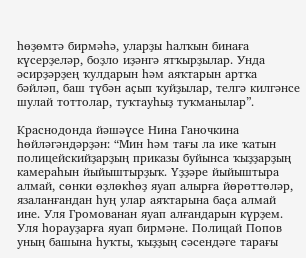һөҙөмтә бирмәһә, уларҙы һалҡын бинаға күсерҙеләр, боҙло иҙәнгә ятҡырҙылар. Унда әсирҙәрҙең ҡулдарын һәм аяҡтарын артҡа бәйләп, баш түбән аҫып ҡуйҙылар, телгә килгәнсе шулай тоттолар, туҡтауһыҙ туҡманылар”.

Краснодонда йәшәүсе Нина Ганочкина һөйләгәндәрҙән: “Мин һәм тағы ла ике ҡатын полицейскийҙарҙың приказы буйынса ҡыҙҙарҙың камераһын йыйыштырҙыҡ. Үҙҙәре йыйыштыра алмай, сөнки өҙлөкһөҙ яуап алырға йөрөттөләр, язаланғандан һуң улар аяҡтарына баҫа алмай ине. Уля Громованан яуап алғандарын күрҙем. Уля һорауҙарға яуап бирмәне. Полицай Попов уның башына һуҡты, ҡыҙҙың сәсендәге тарағы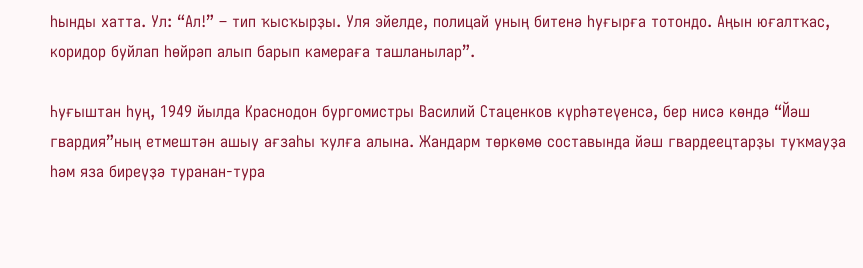һынды хатта. Ул: “Ал!” – тип ҡысҡырҙы. Уля эйелде, полицай уның битенә һуғырға тотондо. Аңын юғалтҡас, коридор буйлап һөйрәп алып барып камераға ташланылар”.

Һуғыштан һуң, 1949 йылда Краснодон бургомистры Василий Стаценков күрһәтеүенсә, бер нисә көндә “Йәш гвардия”ның етмештән ашыу ағзаһы ҡулға алына. Жандарм төркөмө составында йәш гвардеецтарҙы туҡмауҙа һәм яза биреүҙә туранан-тура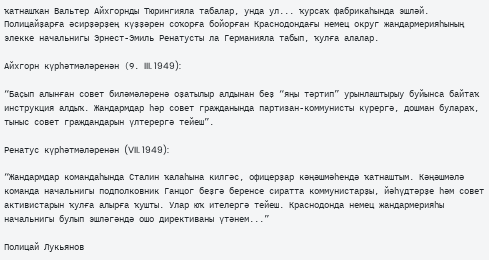ҡатнашҡан Вальтер Айхгорнды Тюрингияла табалар, унда ул... ҡурсаҡ фабрикаһында эшләй. Полицайҙарға әсирҙәрҙең күҙҙәрен соҡорға бойорған Краснодондағы немец округ жандармерияһының элекке начальнигы Эрнест-Эмиль Ренатусты ла Германияла табып, ҡулға алалар.

Айхгорн күрһәтмәләренән (9. III. 1949):

“Баҫып алынған совет биләмәләренә оҙатылыр алдынан беҙ “яңы тәртип” урынлаштырыу буйынса байтаҡ инструкция алдыҡ. Жандармдар һәр совет гражданында партизан-коммунисты күрергә, дошман булараҡ, тыныс совет граждандарын үлтерергә тейеш”.

Ренатус күрһәтмәләренән (VII. 1949):

“Жандармдар командаһында Сталин ҡалаһына килгәс, офицерҙар кәңәшмәһендә ҡатнаштым. Кәңәшмәлә команда начальнигы подполковник Ганцог беҙгә беренсе сиратта коммунистарҙы, йәһүдтәрҙе һәм совет активистарын ҡулға алырға ҡушты. Улар юҡ ителергә тейеш. Краснодонда немец жандармерияһы начальнигы булып эшләгәндә ошо директиваны үтәнем...”

Полицай Лукьянов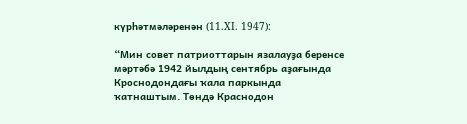күрһәтмәләренән (11.XI. 1947):

“Мин совет патриоттарын язалауҙа беренсе мәртәбә 1942 йылдың сентябрь аҙағында Кроснодондағы ҡала паркында ҡатнаштым. Төндә Краснодон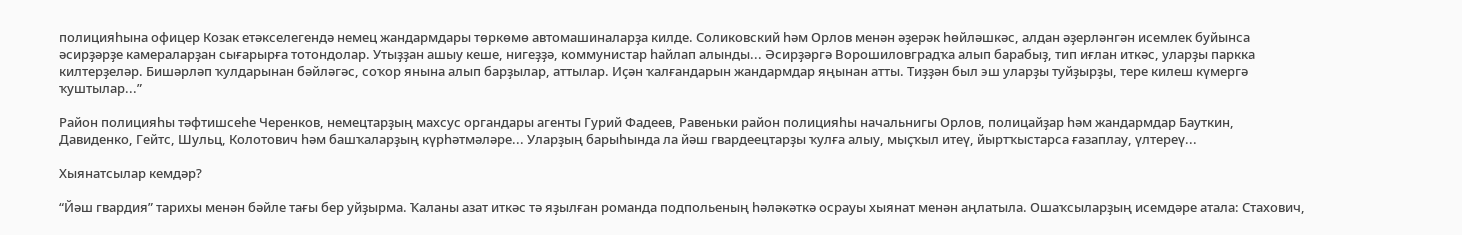полицияһына офицер Козак етәкселегендә немец жандармдары төркөмө автомашиналарҙа килде. Соликовский һәм Орлов менән әҙерәк һөйләшкәс, алдан әҙерләнгән исемлек буйынса әсирҙәрҙе камераларҙан сығарырға тотондолар. Утыҙҙан ашыу кеше, нигеҙҙә, коммунистар һайлап алынды... Әсирҙәргә Ворошиловградҡа алып барабыҙ, тип иғлан иткәс, уларҙы паркка килтерҙеләр. Бишәрләп ҡулдарынан бәйләгәс, соҡор янына алып барҙылар, аттылар. Иҫән ҡалғандарын жандармдар яңынан атты. Тиҙҙән был эш уларҙы туйҙырҙы, тере килеш күмергә ҡуштылар...”

Район полицияһы тәфтишсеһе Черенков, немецтарҙың махсус органдары агенты Гурий Фадеев, Равеньки район полицияһы начальнигы Орлов, полицайҙар һәм жандармдар Бауткин, Давиденко, Гейтс, Шульц, Колотович һәм башҡаларҙың күрһәтмәләре... Уларҙың барыһында ла йәш гвардеецтарҙы ҡулға алыу, мыҫҡыл итеү, йыртҡыстарса ғазаплау, үлтереү...

Хыянатсылар кемдәр?

“Йәш гвардия” тарихы менән бәйле тағы бер уйҙырма. Ҡаланы азат иткәс тә яҙылған романда подпольеның һәләкәткә осрауы хыянат менән аңлатыла. Ошаҡсыларҙың исемдәре атала: Стахович,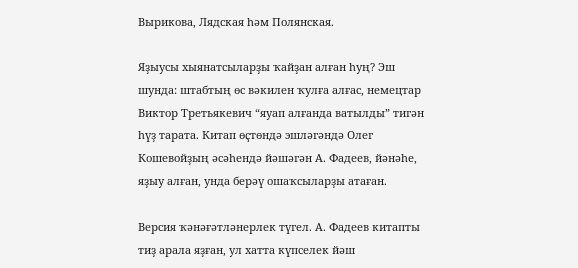Вырикова, Лядская һәм Полянская.

Яҙыусы хыянатсыларҙы ҡайҙан алған һуң? Эш шунда: штабтың өс вәкилен ҡулға алғас, немецтар Виктор Третьякевич “яуап алғанда ватылды” тигән һүҙ тарата. Китап өҫтөндә эшләгәндә Олег Кошевойҙың әсәһендә йәшәгән А. Фадеев, йәнәһе, яҙыу алған, унда берәү ошаҡсыларҙы атаған.

Версия ҡәнәғәтләнерлек түгел. А. Фадеев китапты тиҙ арала яҙған, ул хатта күпселек йәш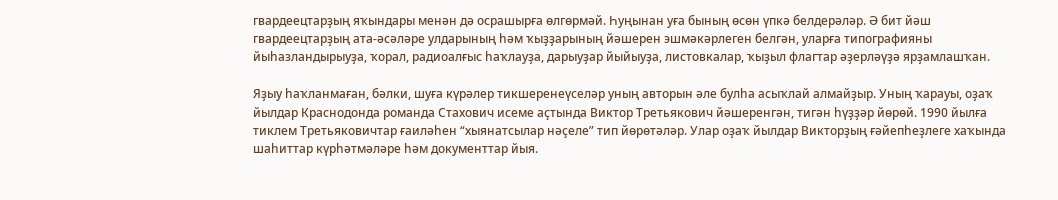гвардеецтарҙың яҡындары менән дә осрашырға өлгөрмәй. Һуңынан уға бының өсөн үпкә белдерәләр. Ә бит йәш гвардеецтарҙың ата-әсәләре улдарының һәм ҡыҙҙарының йәшерен эшмәкәрлеген белгән, уларға типографияны йыһазландырыуҙа, ҡорал, радиоалғыс һаҡлауҙа, дарыуҙар йыйыуҙа, листовкалар, ҡыҙыл флагтар әҙерләүҙә ярҙамлашҡан.

Яҙыу һаҡланмаған, бәлки, шуға күрәлер тикшеренеүселәр уның авторын әле булһа асыҡлай алмайҙыр. Уның ҡарауы, оҙаҡ йылдар Краснодонда романда Стахович исеме аҫтында Виктор Третьякович йәшеренгән, тигән һүҙҙәр йөрөй. 1990 йылға тиклем Третьяковичтар ғаиләһен “хыянатсылар нәҫеле” тип йөрөтәләр. Улар оҙаҡ йылдар Викторҙың ғәйепһеҙлеге хаҡында шаһиттар күрһәтмәләре һәм документтар йыя.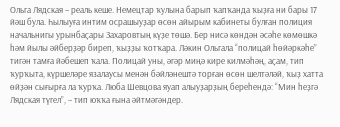Ольга Лядская – реаль кеше. Немецтар ҡулына барып ҡапҡанда ҡыҙға ни бары 17 йәш була. Һылыуға интим осрашыуҙар өсөн айырым кабинеты булған полиция начальнигы урынбаҫары Захаровтың күҙе төшә. Бер нисә көндән әсәһе көмөшкә һәм йылы әйберҙәр биреп, ҡыҙҙы ҡотҡара. Ләкин Ольгала “полицай һөйәркәһе” тигән тамға йәбешеп ҡала. Полицай уны, әгәр миңә кире килмәһәң, аҫам, тип ҡурҡыта, күршеләре язалаусы менән бәйләнештә торған өсөн шелтәләй, ҡыҙ хатта өйҙән сығырға ла ҡурҡа. Люба Шевцова яуап алыуҙарҙың береһендә: “Мин һеҙгә Лядская түгел”, – тип юҡҡа ғына әйтмәгәндер.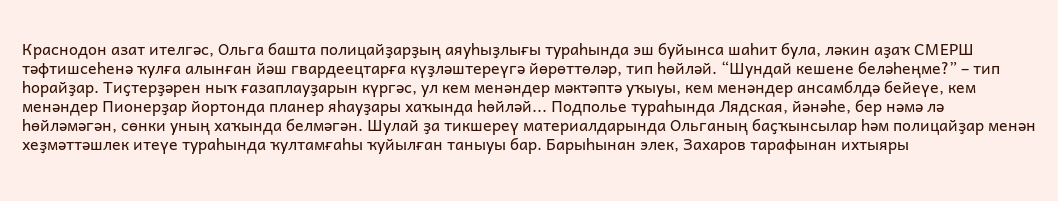Краснодон азат ителгәс, Ольга башта полицайҙарҙың аяуһыҙлығы тураһында эш буйынса шаһит була, ләкин аҙаҡ СМЕРШ тәфтишсеһенә ҡулға алынған йәш гвардеецтарға күҙләштереүгә йөрөттөләр, тип һөйләй. “Шундай кешене беләһеңме?” – тип һорайҙар. Тиҫтерҙәрен ныҡ ғазаплауҙарын күргәс, ул кем менәндер мәктәптә уҡыуы, кем менәндер ансамблдә бейеүе, кем менәндер Пионерҙар йортонда планер яһауҙары хаҡында һөйләй... Подполье тураһында Лядская, йәнәһе, бер нәмә лә һөйләмәгән, сөнки уның хаҡында белмәгән. Шулай ҙа тикшереү материалдарында Ольганың баҫҡынсылар һәм полицайҙар менән хеҙмәттәшлек итеүе тураһында ҡултамғаһы ҡуйылған таныуы бар. Барыһынан элек, Захаров тарафынан ихтыяры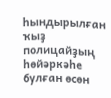һындырылған ҡыҙ полицайҙың һөйәркәһе булған өсөн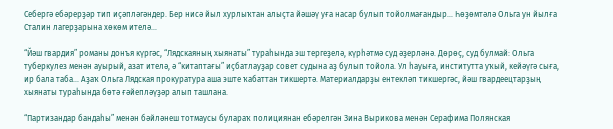Себергә ебәрерҙәр тип иҫәпләгәндер. Бер нисә йыл хурлыҡтан алыҫта йәшәү уға насар булып тойолмағандыр... Һөҙөмтәлә Ольга ун йылға Сталин лагерҙарына хөкөм ителә...

“Йәш гвардия” романы донъя күргәс, “Лядскаяның хыянаты” тураһында эш тергеҙелә, күрһәтмә суд әҙерләнә. Дөрөҫ, суд булмай: Ольга туберкулез менән ауырый, азат ителә, ә “китаптағы” иҫбатлауҙар совет судына аҙ булып тойола. Ул һауыға, институтта уҡый, кейәүгә сыға, ир бала таба... Аҙаҡ Ольга Лядская прокуратура аша эште ҡабаттан тикшертә. Материалдарҙы ентекләп тикшергәс, йәш гвардеецтарҙың хыянаты тураһында бөтә ғәйепләүҙәр алып ташлана.

“Партизандар бандаһы” менән бәйләнеш тотмаусы булараҡ полициянан ебәрелгән Зина Вырикова менән Серафима Полянская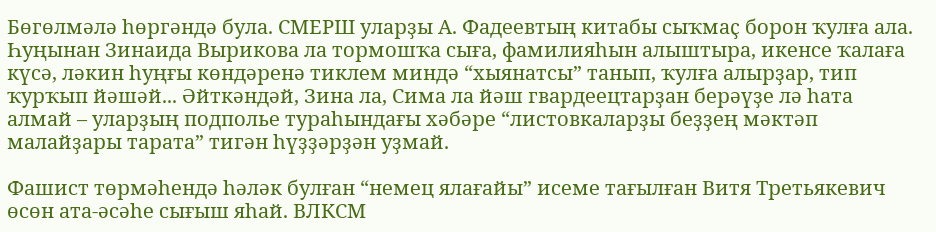Бөгөлмәлә һөргәндә була. СМЕРШ уларҙы А. Фадеевтың китабы сыҡмаҫ борон ҡулға ала. Һуңынан Зинаида Вырикова ла тормошҡа сыға, фамилияһын алыштыра, икенсе ҡалаға күсә, ләкин һуңғы көндәренә тиклем миндә “хыянатсы” танып, ҡулға алырҙар, тип ҡурҡып йәшәй... Әйткәндәй, Зина ла, Сима ла йәш гвардеецтарҙан берәүҙе лә һата алмай – уларҙың подполье тураһындағы хәбәре “листовкаларҙы беҙҙең мәктәп малайҙары тарата” тигән һүҙҙәрҙән уҙмай.

Фашист төрмәһендә һәләк булған “немец ялағайы” исеме тағылған Витя Третьякевич өсөн ата-әсәһе сығыш яһай. ВЛКСМ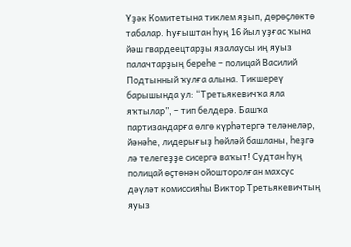Үҙәк Комитетына тиклем яҙып, дөрөҫлөктө табалар. Һуғыштан һуң 16 йыл уҙғас ҡына йәш гвардеецтарҙы язалаусы иң яуыз палачтарҙың береһе – полицай Василий Подтынный ҡулға алына. Тикшереү барышында ул: “Третьякевичҡа яла яҡтылар”, – тип белдерә. Башҡа партизандарға өлгө күрһәтергә теләнеләр, йәнәһе, лидерығыҙ һөйләй башланы, һеҙгә лә телегеҙҙе сисергә ваҡыт! Судтан һуң полицай өҫтөнән ойошторолған махсус дәүләт комиссияһы Виктор Третьякевичтың яуыз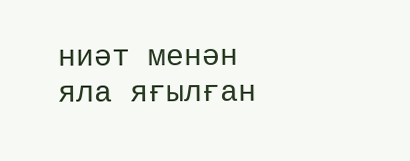ниәт менән яла яғылған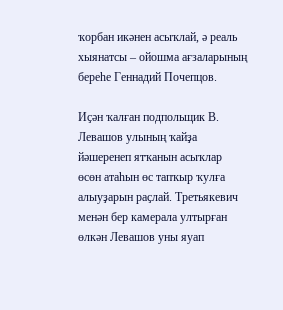ҡорбан икәнен асыҡлай, ә реаль хыянатсы – ойошма ағзаларының береһе Геннадий Почепцов.

Иҫән ҡалған подпольщик В. Левашов улының ҡайҙа йәшеренеп ятҡанын асыҡлар өсөн атаһын өс тапҡыр ҡулға алыуҙарын раҫлай. Третьякевич менән бер камерала ултырған өлкән Левашов уны яуап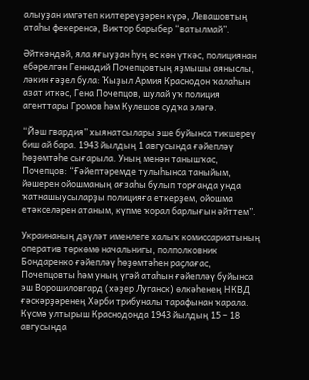алыуҙан имгәтеп килтереүҙәрен күрә, Левашовтың атаһы фекеренсә, Виктор барыбер “ватылмай”.

Әйткәндәй, яла яғыуҙан һуң өс көн үткәс, полициянан ебәрелгән Геннадий Почепцовтың яҙмышы аяныслы, ләкин ғәҙел була: Ҡыҙыл Армия Краснодон ҡалаһын азат иткәс, Гена Почепцов, шулай уҡ полиция агенттары Громов һәм Кулешов судҡа эләгә.

“Йәш гвардия” хыянатсылары эше буйынса тикшереү биш ай бара. 1943 йылдың 1 авгусында ғәйепләү һөҙөмтәһе сығарыла. Уның менән танышҡас, Почепцов: “Ғәйептәремде тулыһынса таныйым, йәшерен ойошманың ағзаһы булып торғанда унда ҡатнашыусыларҙы полицияға еткерҙем, ойошма етәкселәрен атаным, күпме ҡорал барлығын әйттем”.

Украинаның дәүләт именлеге халыҡ комиссариатының оператив төркөмө начальнигы, полполковник Бондаренко ғәйепләү һөҙөмтәһен раҫлағас, Почепцовты һәм уның үгәй атаһын ғәйепләү буйынса эш Ворошиловгард (хәҙер Луганск) өлкәһенең НКВД ғәскәрҙәренең Хәрби трибуналы тарафынан ҡарала. Күсмә ултырыш Краснодонда 1943 йылдың 15 – 18 авгусында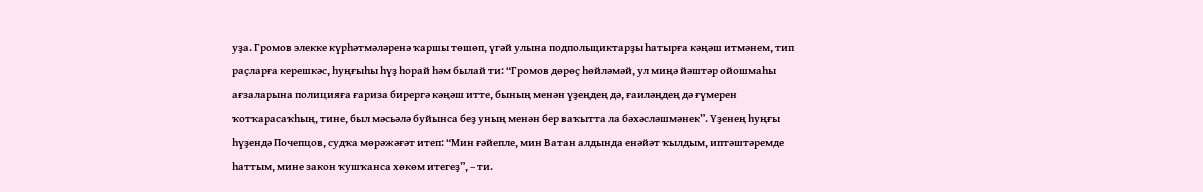уҙа. Громов элекке күрһәтмәләренә ҡаршы төшөп, үгәй улына подпольщиктарҙы һатырға кәңәш итмәнем, тип раҫларға керешкәс, һуңғыһы һүҙ һорай һәм былай ти: “Громов дөрөҫ һөйләмәй, ул миңә йәштәр ойошмаһы ағзаларына полицияға ғариза бирергә кәңәш итте, бының менән үҙеңдең дә, ғаиләңдең дә ғүмерен ҡотҡарасаҡһың, тине, был мәсьәлә буйынса беҙ уның менән бер ваҡытта ла бәхәсләшмәнек”. Үҙенең һуңғы һүҙендә Почепцов, судҡа мөрәжәғәт итеп: “Мин ғәйепле, мин Ватан алдында енәйәт ҡылдым, иптәштәремде һаттым, мине закон ҡушҡанса хөкөм итегеҙ”, – ти.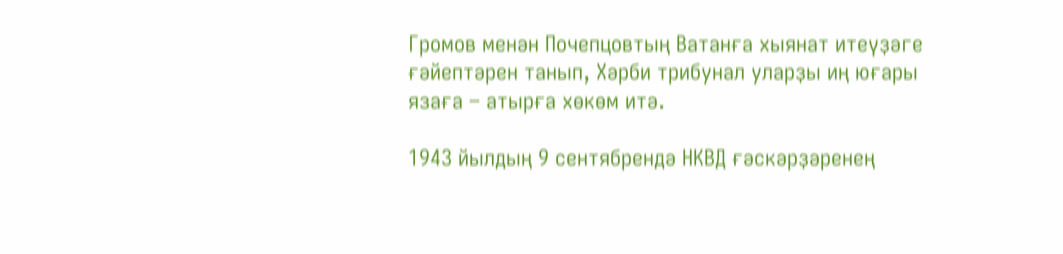Громов менән Почепцовтың Ватанға хыянат итеүҙәге ғәйептәрен танып, Хәрби трибунал уларҙы иң юғары язаға – атырға хөкөм итә.

1943 йылдың 9 сентябрендә НКВД ғәскәрҙәренең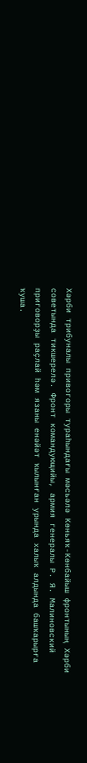Хәрби трибуналы привогоры тураһындағы мәсьәлә Көньяҡ-Көнбайыш фронтының Хәрби советында тикшерелә. Фронт командующийы, армия генералы Р. Я. Малиновский приговорҙы раҫлай һәм язаны енәйәт ҡылынған урында халыҡ алдында башҡарырға ҡуша.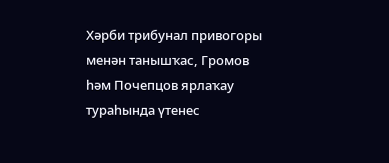Хәрби трибунал привогоры менән танышҡас, Громов һәм Почепцов ярлаҡау тураһында үтенес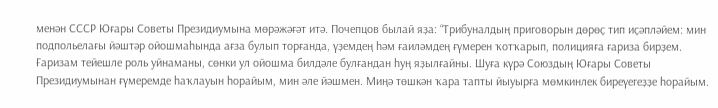менән СССР Юғары Советы Президиумына мөрәжәғәт итә. Почепцов былай яҙа: “Трибуналдың приговорын дөрөҫ тип иҫәпләйем: мин подпольелағы йәштәр ойошмаһында ағза булып торғанда, үҙемдең һәм ғаиләмдең ғүмерен ҡотҡарып, полицияға ғариза бирҙем. Ғаризам тейешле роль уйнаманы, сөнки ул ойошма билдәле булғандан һуң яҙылғайны. Шуға күрә Союздың Юғары Советы Президиумынан ғүмеремде һаҡлауын һорайым, мин әле йәшмен. Миңә төшкән ҡара тапты йыуырға мөмкинлек биреүегеҙҙе һорайым.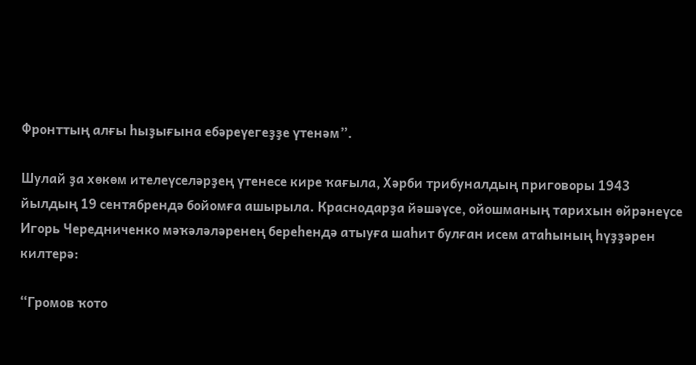Фронттың алғы һыҙығына ебәреүегеҙҙе үтенәм”.

Шулай ҙа хөкөм ителеүселәрҙең үтенесе кире ҡағыла, Хәрби трибуналдың приговоры 1943 йылдың 19 сентябрендә бойомға ашырыла. Краснодарҙа йәшәүсе, ойошманың тарихын өйрәнеүсе Игорь Чередниченко мәҡәләләренең береһендә атыуға шаһит булған исем атаһының һүҙҙәрен килтерә:

“Громов ҡото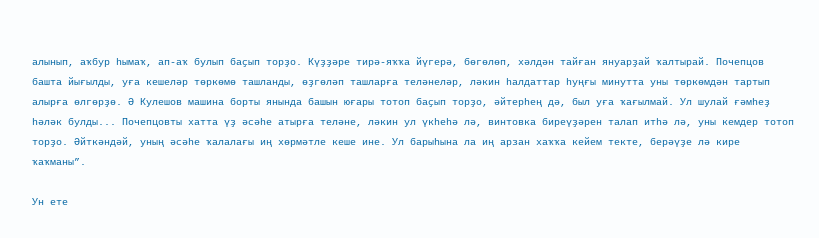алынып, аҡбур һымаҡ, ап-аҡ булып баҫып торҙо. Күҙҙәре тирә-яҡҡа йүгерә, бөгөлөп, хәлдән тайған януарҙай ҡалтырай. Почепцов башта йығылды, уға кешеләр төркөмө ташланды, өҙгөләп ташларға теләнеләр, ләкин һалдаттар һуңғы минутта уны төркөмдән тартып алырға өлгөрҙө. Ә Кулешов машина борты янында башын юғары тотоп баҫып торҙо, әйтерһең дә, был уға ҡағылмай. Ул шулай ғәмһеҙ һәләк булды... Почепцовты хатта үҙ әсәһе атырға теләне, ләкин ул үкһеһә лә, винтовка биреүҙәрен талап итһә лә, уны кемдер тотоп торҙо. Әйткәндәй, уның әсәһе ҡалалағы иң хөрмәтле кеше ине. Ул барыһына ла иң арзан хаҡҡа кейем текте, берәүҙе лә кире ҡаҡманы”.

Ун ете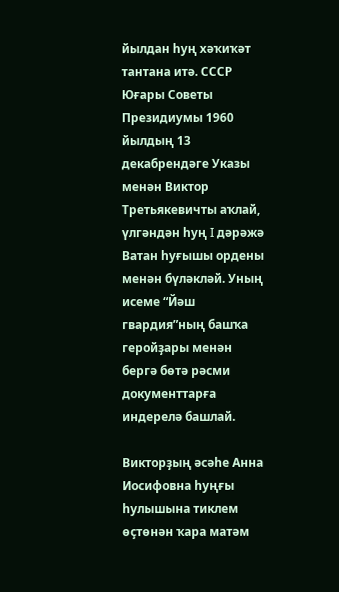йылдан һуң хәҡиҡәт тантана итә. СССР Юғары Советы Президиумы 1960 йылдың 13 декабрендәге Указы менән Виктор Третьякевичты аҡлай, үлгәндән һуң I дәрәжә Ватан һуғышы ордены менән бүләкләй. Уның исеме “Йәш гвардия”ның башҡа геройҙары менән бергә бөтә рәсми документтарға индерелә башлай.

Викторҙың әсәһе Анна Иосифовна һуңғы һулышына тиклем өҫтөнән ҡара матәм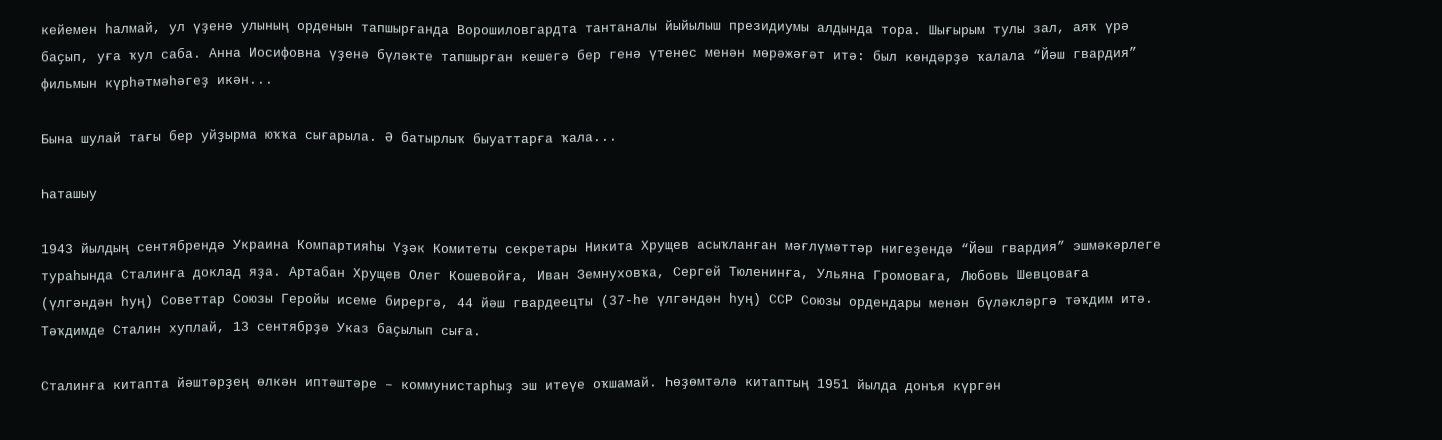кейемен һалмай, ул үҙенә улының орденын тапшырғанда Ворошиловгардта тантаналы йыйылыш президиумы алдында тора. Шығырым тулы зал, аяҡ үрә баҫып, уға ҡул саба. Анна Иосифовна үҙенә бүләкте тапшырған кешегә бер генә үтенес менән мөрәжәғәт итә: был көндәрҙә ҡалала “Йәш гвардия” фильмын күрһәтмәһәгеҙ икән...

Бына шулай тағы бер уйҙырма юҡҡа сығарыла. Ә батырлыҡ быуаттарға ҡала...

Һаташыу

1943 йылдың сентябрендә Украина Компартияһы Үҙәк Комитеты секретары Никита Хрущев асыҡланған мәғлүмәттәр нигеҙендә “Йәш гвардия” эшмәкәрлеге тураһында Сталинға доклад яҙа. Артабан Хрущев Олег Кошевойға, Иван Земнуховҡа, Сергей Тюленинға, Ульяна Громоваға, Любовь Шевцоваға (үлгәндән һуң) Советтар Союзы Геройы исеме бирергә, 44 йәш гвардеецты (37-һе үлгәндән һуң) ССР Союзы ордендары менән бүләкләргә тәҡдим итә. Тәҡдимде Сталин хуплай, 13 сентябрҙә Указ баҫылып сыға.

Сталинға китапта йәштәрҙең өлкән иптәштәре – коммунистарһыҙ эш итеүе оҡшамай. Һөҙөмтәлә китаптың 1951 йылда донъя күргән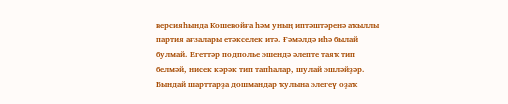версияһында Кошевойға һәм уның иптәштәренә аҡыллы партия ағзалары етәкселек итә. Ғәмәлдә иһә былай булмай. Егеттәр подполье эшендә әлепте таяҡ тип белмәй, нисек кәрәк тип тапһалар, шулай эшләйҙәр. Бындай шарттарҙа дошмандар ҡулына элегеү оҙаҡ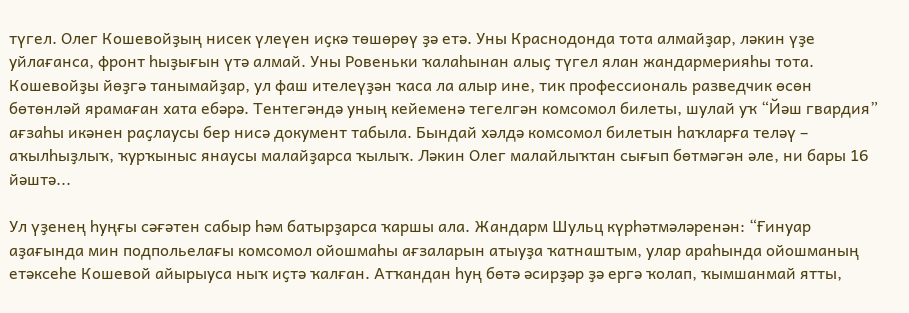түгел. Олег Кошевойҙың нисек үлеүен иҫкә төшөрөү ҙә етә. Уны Краснодонда тота алмайҙар, ләкин үҙе уйлағанса, фронт һыҙығын үтә алмай. Уны Ровеньки ҡалаһынан алыҫ түгел ялан жандармерияһы тота. Кошевойҙы йөҙгә танымайҙар, ул фаш ителеүҙән ҡаса ла алыр ине, тик профессиональ разведчик өсөн бөтөнләй ярамаған хата ебәрә. Тентегәндә уның кейеменә тегелгән комсомол билеты, шулай уҡ “Йәш гвардия” ағзаһы икәнен раҫлаусы бер нисә документ табыла. Бындай хәлдә комсомол билетын һаҡларға теләү – аҡылһыҙлыҡ, ҡурҡыныс янаусы малайҙарса ҡылыҡ. Ләкин Олег малайлыҡтан сығып бөтмәгән әле, ни бары 16 йәштә...

Ул үҙенең һуңғы сәғәтен сабыр һәм батырҙарса ҡаршы ала. Жандарм Шульц күрһәтмәләренән: “Ғинуар аҙағында мин подпольелағы комсомол ойошмаһы ағзаларын атыуҙа ҡатнаштым, улар араһында ойошманың етәксеһе Кошевой айырыуса ныҡ иҫтә ҡалған. Атҡандан һуң бөтә әсирҙәр ҙә ергә ҡолап, ҡымшанмай ятты,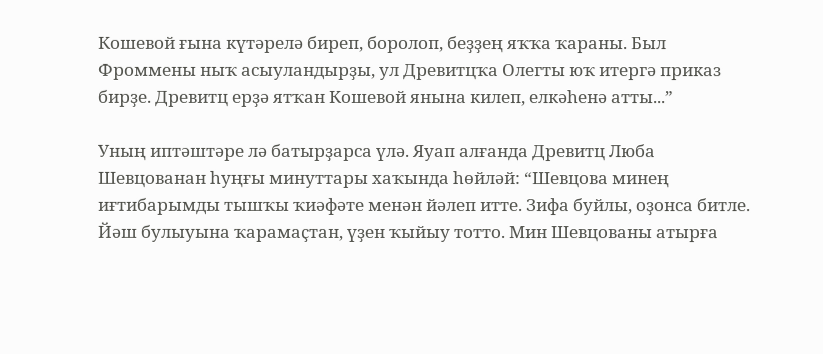Кошевой ғына күтәрелә биреп, боролоп, беҙҙең яҡҡа ҡараны. Был Фроммены ныҡ асыуландырҙы, ул Древитцҡа Олегты юҡ итергә приказ бирҙе. Древитц ерҙә ятҡан Кошевой янына килеп, елкәһенә атты...”

Уның иптәштәре лә батырҙарса үлә. Яуап алғанда Древитц Люба Шевцованан һуңғы минуттары хаҡында һөйләй: “Шевцова минең иғтибарымды тышҡы ҡиәфәте менән йәлеп итте. Зифа буйлы, оҙонса битле. Йәш булыуына ҡарамаҫтан, үҙен ҡыйыу тотто. Мин Шевцованы атырға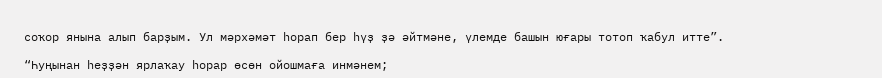соҡор янына алып барҙым. Ул мәрхәмәт һорап бер һүҙ ҙә әйтмәне, үлемде башын юғары тотоп ҡабул итте”.

“Һуңынан һеҙҙән ярлаҡау һорар өсөн ойошмаға инмәнем;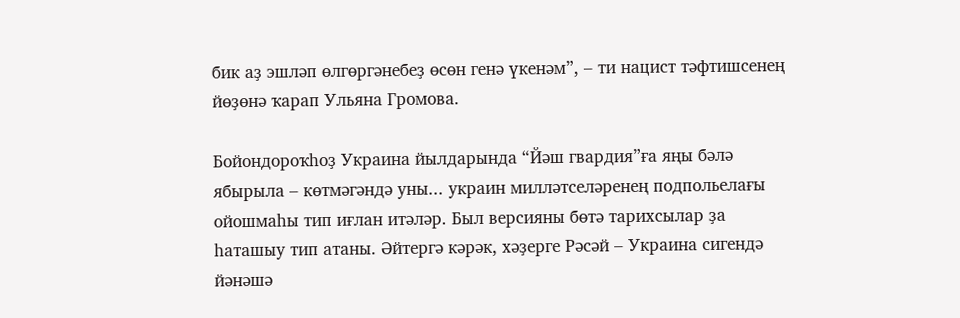бик аҙ эшләп өлгөргәнебеҙ өсөн генә үкенәм”, – ти нацист тәфтишсенең йөҙөнә ҡарап Ульяна Громова.

Бойондороҡһоҙ Украина йылдарында “Йәш гвардия”ға яңы бәлә ябырыла – көтмәгәндә уны... украин милләтселәренең подпольелағы ойошмаһы тип иғлан итәләр. Был версияны бөтә тарихсылар ҙа һаташыу тип атаны. Әйтергә кәрәк, хәҙерге Рәсәй – Украина сигендә йәнәшә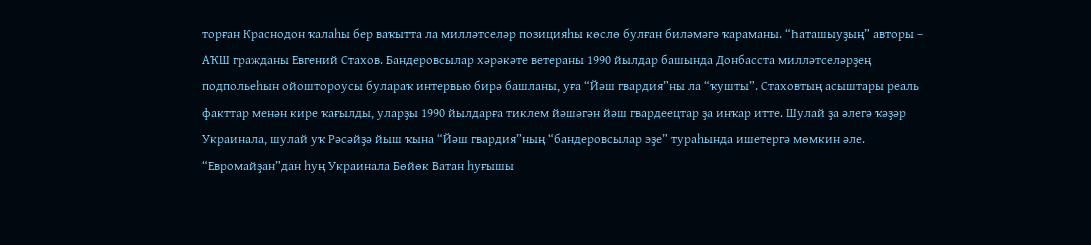торған Краснодон ҡалаһы бер ваҡытта ла милләтселәр позицияһы көслө булған биләмәгә ҡараманы. “Һаташыуҙың” авторы – АҠШ гражданы Евгений Стахов. Бандеровсылар хәрәкәте ветераны 1990 йылдар башында Донбасста милләтселәрҙең подпольеһын ойоштороусы булараҡ интервью бирә башланы, уға “Йәш гвардия”ны ла “ҡушты”. Стаховтың асыштары реаль факттар менән кире ҡағылды, уларҙы 1990 йылдарға тиклем йәшәгән йәш гвардеецтар ҙа инҡар итте. Шулай ҙа әлегә ҡәҙәр Украинала, шулай уҡ Рәсәйҙә йыш ҡына “Йәш гвардия”ның “бандеровсылар эҙе” тураһында ишетергә мөмкин әле. “Евромайҙан”дан һуң Украинала Бөйөк Ватан һуғышы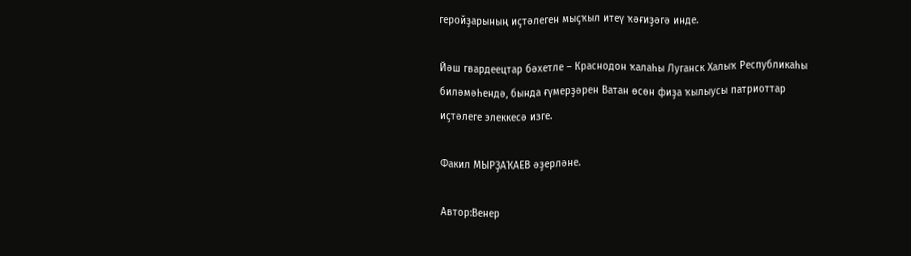геройҙарының иҫтәлеген мыҫҡыл итеү ҡәғиҙәгә инде.

Йәш гвардеецтар бәхетле – Краснодон ҡалаһы Луганск Халыҡ Республикаһы биләмәһендә, бында ғүмерҙәрен Ватан өсөн фиҙа ҡылыусы патриоттар иҫтәлеге элеккесә изге.

Факил МЫРҘАҠАЕВ әҙерләне.

Автор:Венер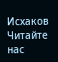Исхаков
Читайте нас